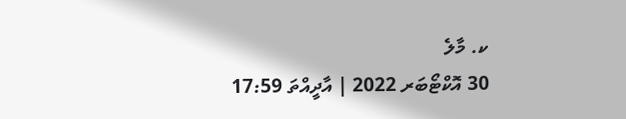ކ. މާލެ
30 އޮކްޓޯބަރ 2022 | އާދީއްތަ 17:59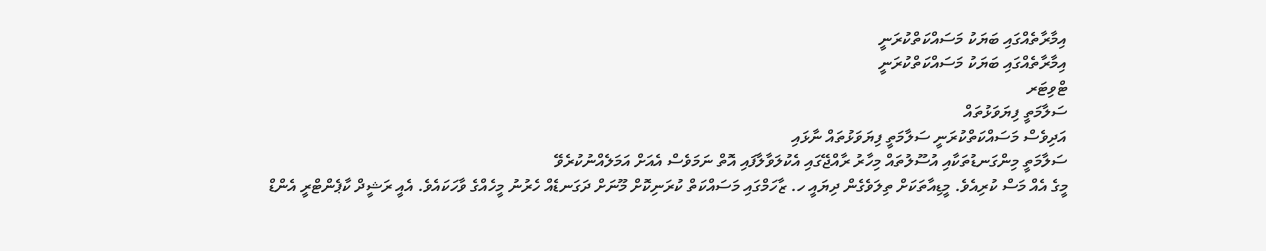އިމާރާތެއްގައި ބަޔަކު މަސައްކަތްކުރަނީ
އިމާރާތެއްގައި ބަޔަކު މަސައްކަތްކުރަނީ
ޓްވިޓަރ
ސަލާމަތީ ފިޔަވަޅުތައް
އަދިވެސް މަސައްކަތްކުރަނީ ސަލާމަތީ ފިޔަވަޅުތައް ނާޅައި
ސަލާމަތީ މިންގަނޑުތަކާއި އުސޫލުތައް މިހާރު ރާއްޖޭގައި އެކުލަވާލާފައި އޮތް ނަމަވެސް އެއަށް އަމަލެއްނުކުރެވޭ
މީގެ އެއް މަސް ކުރިއެވެ. މީޑިއާތަކަށް ތިލަވެގެން ދިޔައީ ހ. ޒާހަމްގައި މަސައްކަތް ކުރަނިކޮށް މޫނަށް ދަގަނޑެއް ހެރުނު މީހެއްގެ ވާހަކައެވެ. އެއީ ރަޝީދް ކާޕެންޓްރީ އެންޑް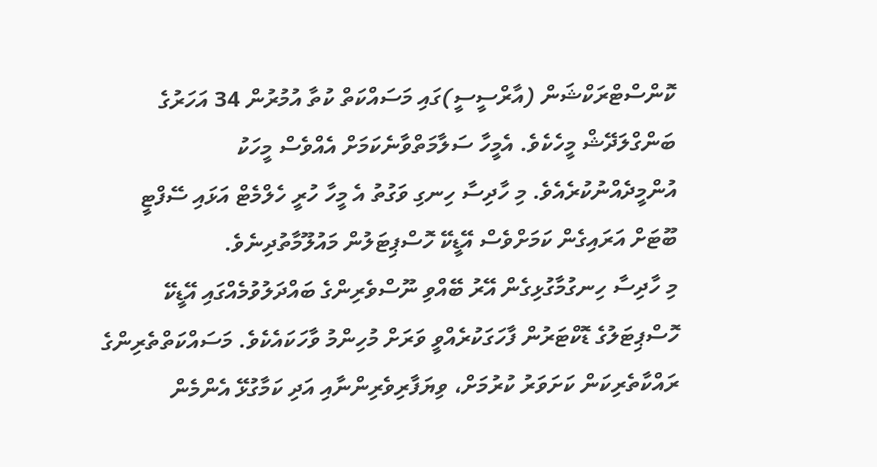ކޮންސްޓްރަކްޝަން (އާރްސީސީ)ގައި މަސައްކަތް ކުތާ އުމުރުން 34 އަހަރުގެ ބަންގްލަދޭޝް މީހެކެވެ. އެމީހާ ސަލާމަތްވާނެކަމަށް އެއްވެސް މީހަކު އުންމީދެއްނުކުރެއެވެ. މި ހާދިސާ ހިނގި ވަގުތު އެ މީހާ ހުރީ ހެލްމެޓް އަޅައި ސޭފްޓީ ބޫޓަށް އަރައިގެން ކަމަށްވެސް އޭޑީކޭ ހޮސްޕިޓަލުން މައުލޫމާތުދިނެވެ.
މި ހާދިސާ ހިނގުމާގުޅިގެން އޭރު ބޭއްވި ނޫސްވެރިންގެ ބައްދަލުވުމެއްގައި އޭޑީކޭ ހޮސްޕިޓަލުގެ ޑޮކްޓަރުން ފާހަގަކުރެއްވީ ވަރަށް މުހިންމު ވާހަކައެކެވެ. މަސައްކަތްތެރިންގެ ރައްކާތެރިކަން ކަށަވަރު ކުރުމަށް، ވިޔަފާރިވެރިންނާއި އަދި ކަމާގުޅޭ އެންމެން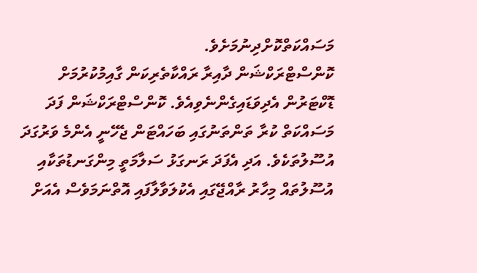މަސައްކަތްކޮށްދިނުމަށެވެ.
ކޮންސްޓްރަކްޝަން ދާއިރާ ރައްކާތެރިކަން ގާއިމުކުރުމަށް ޑޮކްޓަރުން އެދިވަޑައިގެންނެވިއެވެ. ކޮންސްޓްރަކްޝަން ފަދަ މަސައްކަތް ކުރާ ތަންތަނުގައި ބަހައްޓަން ޖެހޭނީ އެންމެ ވަރުގަދަ އުސޫލުތަކެވެ. އަދި އެފަދަ ރަނގަޅު ސަލާމަތީ މިންގަނޑުތަކާއި އުސޫލުތައް މިހާރު ރާއްޖޭގައި އެކުލަވާލާފައި އޮތްނަމަވެސް އެއަށް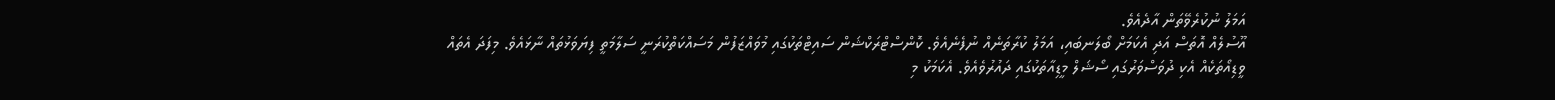އަމަލު ނުކުރެވޭތަން އާދެއެވެ.
އޫސުލެއް އޮތަސް އަދި އެކަމަށް ބޯލަނބައި، އަމަލު ކުރާތަނެއް ނުފެނެއެވެ. ކޮންސްޓްރަކްޝަން ސައިޓްތަކުގައި މުވައްޒަފުން މަސައްކަތްކުރަނީ ސަލާމަތީ ފިޔަވަޅުތައް ނާޅައެވެ. މިފަދަ އެތައް ވީޑިއޯތަކެއް އެކި ދުވަސްވަރުގައި ސޯޝަލް މީޑިއާތަކުގައި ދައުރުވެއެވެ. އެކަމަކު މި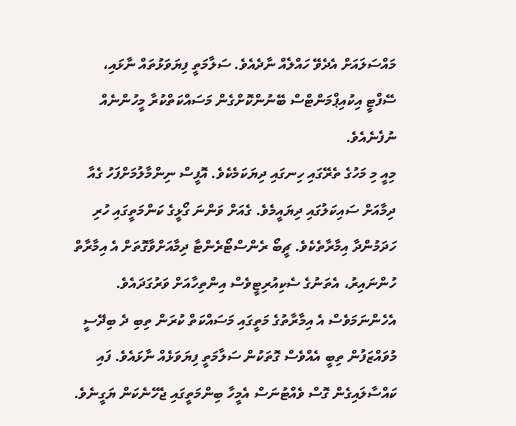މައްސަލައަށް އެދެވޭ ހައްލެއް ނާދެއެވެ. ސަލާމަތީ ފިޔަވަޅުތައް ނާޅައި، ސޭފްޓީ އިކުއިޕްމަންޓްސް ބޭނުންކޮށްގެން މަސައްކަތްކުރާ މީހުންނެއް ނުފެނެއެވެ.
މިއީ މި މަހުގެ ތެރޭގައި ހިނގައި ދިޔަކަމެކެވެ. އޮފީސް ނިންމާލުމަށްފަހު ގެއާ ދިމާއަށް ސައިކަލުގައި ދިޔައީމެވެ. ގެއަށް ވަންނަ ގޯޅީގެ ކަންމަތީގައި ހުރި ހަދަމުންދާ އިމާރާތެކެވެ. ޗީބޯ ރެންސްޓޯރެންޓާ ދިމާއަށްވާގޮތަށް އެ އިމާރާތް ހުންނައިރު، އެތަނުގެ ސެކިއުރިޓީވެސް އިންތިހާއަށް ވަރުގަދައެވެ. އެހެންނަމަވެސް އެ އިމާރާތުގެ މަތީގައި މަސައްކަތް ކުރަން ތިބި ދެ ބިދޭސީ މުވައްޒަފުން ތިބީ އެއްވެސް ގޮތަކުން ސަލާމަތީ ފިޔަވަޅެއް ނާޅައެވެ. ފައި ކައްސާލައިގެން ގޮސް ވެއްޓުނަސް އެމީހާ ބިންމަތީގައި ޖެހޭނެކަން ޔަގީނެވެ.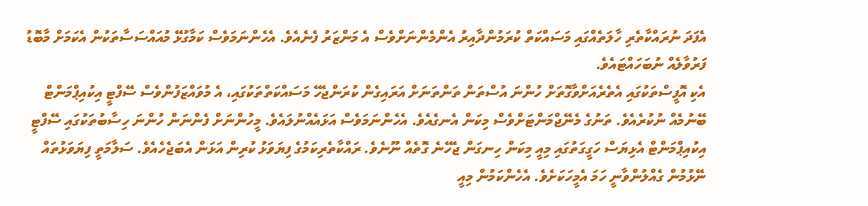އެފަދަ ނުރައްކާތެރި ހާލަތެއްގައި މަސައްކަތް ކުރަމުންދާއިރު އެންމެންނަށްވެސް އެ މަންޒަރު ފެނެއެވެ. އެހެންނަމަވެސް ކަމާގުޅޭ މުއައްސަސާތަކުން އެކަމަށް މާބޮޑު ފަރުވާލެއް ނުބަހައްޓައެވެ.
އެކި އޮފީސްތަކުގައި އެތެރެއަށްވާގޮތަށް ހުންނަ އުސްތަން ތަންތަނަށް އަރައިގެން ކުރަންޖެހޭ މަސައްކަތްތަކުގައި، އެ މުވައްޒަފުންވެސް ސޭފްޓީ އިކުއިޕްމަންޓް ބޭނުމެއް ނުކުރެއެވެ. ތަނުގެ މެނޭޖްމަންޓަށްވެސް މިކަން އެނގެއެވެ. އެހެންނަމަވެސް އަޅައެއްނުލައެވެ. މީހުންނަށް ފެންނަން ހުންނަ ހިސާބުތަކުގައި ސޭފްޓީ އިކުއިޕްމަންޓް އެޅިޔަސް ހަގީގަތުގައި މިއީ މިކަން ހިނގަން ޖެހޭނެ ގޮތެއް ނޫނެވެ. ރައްކާތެރިކަމުގެ ފިޔަވަޅު ކުރިން އަޅަން އެބަޖެހެއެވެ. ސަލާމަތީ ފިޔަވަޅުތައް ނޭޅުމުން ގެއްލުންވާނީ ހަމަ އެމީހަކަށެވެ. އެހެންކަމުން މިއީ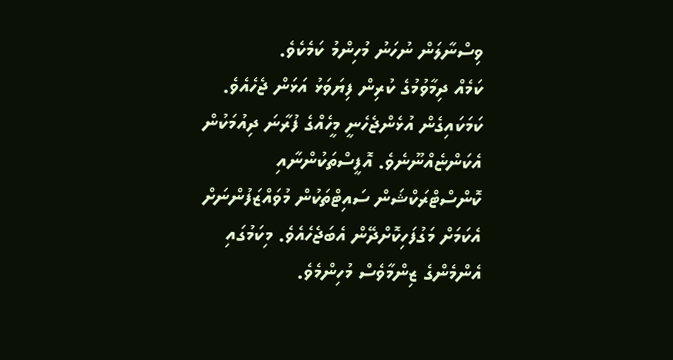ވިސްނާލަން ނުހަނު މުހިންމު ކަމެކެވެ.
ކަމެއް ދިމާވުމުގެ ކުރިން ފިޔަވަޅު އަޅަން ޖެހެއެވެ. ކަމަކައިގެން އުޅެންޖެހެނީ މީހެއްގެ ފުރާނަ ދިއުމަކުން އެކަންޏެއްނޫނެވެ. އޮފީސްތަކުންނާއި ކޮންސްޓްރަކްޝަން ސައިޓްތަކުން މުވައްޒަފުންނަށް އެކަމަށް މަގުފަހިކޮށްދޭން އެބަޖެހެއެވެ. މިކަމުގައި އެންމެންގެ ޒިންމާވެސް މުހިންމެވެ.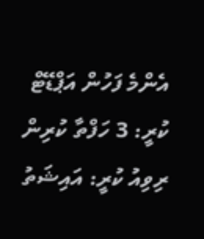އެންމެ ފަހުން އަޕްޑޭޓް ކުރީ: 3 ހަފްތާ ކުރިން
ރިވިއު ކުރީ: އައިޝަތު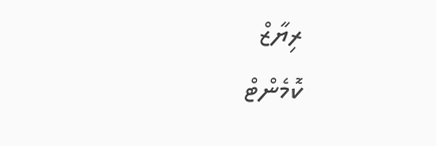ރިޔާޒް
ކޮމެންޓް